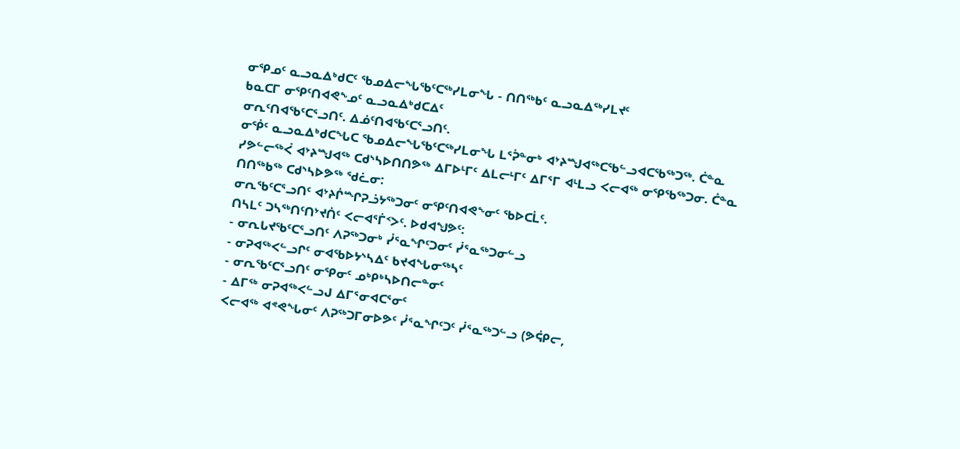ᓂᕿᓄᑦ ᓇᓗᓇᐃᒃᑯᑕᑦ ᖃᓄᐃᓕᖓᖃᑦᑕᖅᓯᒪᓂᖓ - ᑎᑎᖅᑲᑦ ᓇᓗᓇᐃᖅᓯᒪᔪᑦ
ᑲᓇᑕᒥ ᓂᕿᑦᑎᐊᕙᖕᓄᑦ ᓇᓗᓇᐃᒃᑯᑕᐃᑦ
ᓂᕆᑦᑎᐊᖃᑦᑕᕐᓗᑎᑦ. ᐃᓅᑦᑎᐊᖃᑦᑕᕐᓗᑎᑦ.
ᓂᖀᑦ ᓇᓗᓇᐃᒃᑯᑕᖓᑕ ᖃᓄᐃᓕᖓᖃᑦᑕᖅᓯᒪᓂᖓ ᒪᕐᕉᓐᓂᒃ ᐊᔾᔨᙳᐊᖅᑕᖃᓪᓗᐊᑕᖃᖅᑐᖅ. ᑖᓐᓇ ᓯᕗᓪᓕᖅᐹ ᐊᔾᔨᙳᐊᖅ ᑕᑯᔅᓴᐅᑎᑎᕗᖅ ᐃᒥᐅᒻᒥᑦ ᐃᒪᓕᒻᒥᑦ ᐃᒥᕐᒥ ᐊᒻᒪᓗ ᐸᓕᐊᖅ ᓂᕿᖃᖅᑐᓂ. ᑖᓐᓇ ᑎᑎᖅᑲᖅ ᑕᑯᔅᓴᐅᕗᖅ ᖁᓛᓂ:
ᓂᕆᖃᑦᑕᕐᓗᑎᑦ ᐊᔾᔨᒌᙱᕈᓘᔭᖅᑐᓂᑦ ᓂᕿᑦᑎᐊᕙᖕᓂᑦ ᖃᐅᑕᒫᑦ.
ᑎᓴᒪᑦ ᑐᓴᖅᑎᑦᑎᔾᔪᑏᑦ ᐸᓕᐊᕐᒦᑉᐳᑦ. ᐅᑯᐊᖑᕗᑦ:
- ᓂᕆᒐᔪᖃᑦᑕᕐᓗᑎᑦ ᐱᕈᖅᑐᓂᒃ ᓰᕐᓇᖏᑦᑐᓂᑦ ᓰᕐᓇᖅᑐᓂᓪᓗ
- ᓂᕈᐊᖅᐸᓪᓗᒋᑦ ᓂᐊᖃᐅᔭᔅᓴᐃᑦ ᑲᔪᐊᖓᓂᖅᓴᑦ
- ᓂᕆᖃᑦᑕᕐᓗᑎᑦ ᓂᕿᓂᑦ ᓄᒃᑭᒃᓴᐅᑎᓕᓐᓂᑦ
- ᐃᒥᖅ ᓂᕈᐊᖅᐸᓪᓗᒍ ᐃᒥᕐᓂᐊᑕᕐᓂᑦ
ᐸᓕᐊᖅ ᐊᕝᕙᖓᓂᑦ ᐱᕈᖅᑐᒥᓂᐅᕗᑦ ᓰᕐᓇᖏᑦᑐᑦ ᓰᕐᓇᖅᑐᓪᓗ (ᕗᕌᑭᓕ,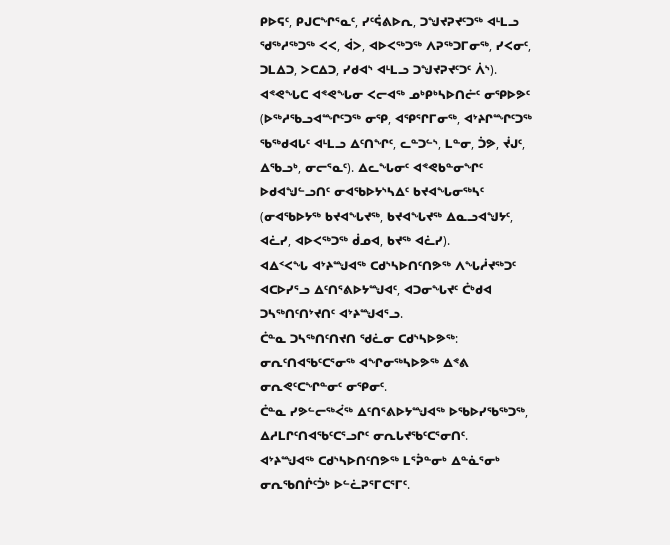ᑭᐅᕋᑦ, ᑭᒍᑕᖏᕐᓇᑦ, ᓯᑦᕌᕕᐅᕆ, ᑐᖑᔪᕈᔪᑦᑐᖅ ᐊᒻᒪᓗ ᖁᖅᓱᖅᑐᖅ ᐸᐸ, ᐋᐳ, ᐊᐅᐸᖅᑐᖅ ᐱᕈᖅᑐᒥᓂᖅ, ᓯᐸᓂᑦ, ᑐᒪᐃᑐ, ᐳᑕᐃᑐ, ᓯᑯᐊᔅ ᐊᒻᒪᓗ ᑐᖑᔪᕈᔪᑦᑐᑦ ᐲᔅ). ᐊᕝᕙᖓᑕ ᐊᕝᕙᖓᓂ ᐸᓕᐊᖅ ᓄᒃᑭᒃᓴᐅᑎᓖᑦ ᓂᕿᐅᕗᑦ (ᐅᖅᓱᖃᓗᐊᙱᑦᑐᖅ ᓂᕿ, ᐊᕿᕐᒋᒥᓂᖅ, ᐊᔾᔨᒋᙱᑦᑐᖅ ᖃᖅᑯᐊᒐᑦ ᐊᒻᒪᓗ ᐃᑦᑎᖏᑦ, ᓚᓐᑐᓪᔅ, ᒪᓐᓂ, ᑑᕗ, ᔫᒍᑦ, ᐃᖃᓗᒃ, ᓂᓕᕐᓇᑦ). ᐃᓚᖓᓂᑦ ᐊᕝᕙᑲᓐᓂᖏᑦ ᐅᑯᐊᖑᓪᓗᑎᑦ ᓂᐊᖃᐅᔭᔅᓴᐃᑦ ᑲᔪᐊᖓᓂᖅᓴᑦ (ᓂᐊᖃᐅᔭᖅ ᑲᔪᐊᖓᔪᖅ, ᑲᔪᐊᖓᔪᖅ ᐃᓇᓗᐊᖑᔭᑦ, ᐊᓛᓯ, ᐊᐅᐸᖅᑐᖅ ᑰᓄᐊ, ᑲᔪᖅ ᐊᓛᓯ).
ᐊᐃᑉᐸᖓ ᐊᔾᔨᙳᐊᖅ ᑕᑯᔅᓴᐅᑎᑦᑎᕗᖅ ᐱᖓᓲᔪᖅᑐᑦ ᐊᑕᐅᓯᕐᓗ ᐃᑦᑎᕐᕕᐅᔭᙳᐊᑦ, ᐊᑐᓂᖓᔪᑦ ᑖᒃᑯᐊ ᑐᓴᖅᑎᑦᑎᔾᔪᑎᑦ ᐊᔾᔨᙳᐊᕐᓗ.
ᑖᓐᓇ ᑐᓴᖅᑎᑦᑎᔪᑎ ᖁᓛᓂ ᑕᑯᔅᓴᐅᕗᖅ:
ᓂᕆᑦᑎᐊᖃᑦᑕᕐᓂᖅ ᐊᖏᓂᖅᓴᐅᕗᖅ ᐃᕝᕕ ᓂᕆᕙᑦᑕᖏᓐᓂᑦ ᓂᕿᓂᑦ.
ᑖᓐᓇ ᓯᕗᓪᓕᖅᐹᖅ ᐃᑦᑎᕐᕕᐅᔭᙳᐊᖅ ᐅᖃᐅᓯᖃᖅᑐᖅ, ᐃᓱᒪᒋᑦᑎᐊᖃᑦᑕᕐᓗᒋᑦ ᓂᕆᒐᔪᖃᑦᑕᕐᓂᑎᑦ.
ᐊᔾᔨᙳᐊᖅ ᑕᑯᔅᓴᐅᑎᑦᑎᕗᖅ ᒪᕐᕉᓐᓂᒃ ᐃᓐᓈᕐᓂᒃ ᓂᕆᖃᑎᒌᑦᑑᒃ ᐅᓪᓛᕈᕐᒥᑕᕐᒥᑦ.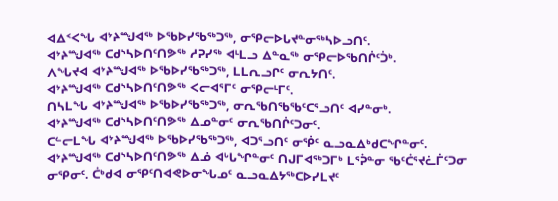ᐊᐃᑉᐸᖓ ᐊᔾᔨᙳᐊᖅ ᐅᖃᐅᓯᖃᖅᑐᖅ, ᓂᕿᓕᐅᒐᔪᓐᓂᖅᓴᐅᓗᑎᑦ.
ᐊᔾᔨᙳᐊᖅ ᑕᑯᔅᓴᐅᑎᑦᑎᕗᖅ ᓱᕈᓯᖅ ᐊᒻᒪᓗ ᐃᓐᓇᖅ ᓂᕿᓕᐅᖃᑎᒌᑦᑑᒃ.
ᐱᖓᔪᐊ ᐊᔾᔨᙳᐊᖅ ᐅᖃᐅᓯᖃᖅᑐᖅ, ᒪᒪᕆᓗᒋᑦ ᓂᕆᔭᑎᑦ.
ᐊᔾᔨᙳᐊᖅ ᑕᑯᔅᓴᐅᑎᑦᑎᕗᖅ ᐸᓕᐊᕐᒥᑦ ᓂᕿᓕᒻᒥᑦ.
ᑎᓴᒪᖓ ᐊᔾᔨᙳᐊᖅ ᐅᖃᐅᓯᖃᖅᑐᖅ, ᓂᕆᖃᑎᖃᖃᑦᑕᕐᓗᑎᑦ ᐊᓯᓐᓂᒃ.
ᐊᔾᔨᙳᐊᖅ ᑕᑯᔅᓴᐅᑎᑦᑎᕗᖅ ᐃᓄᓐᓂᑦ ᓂᕆᖃᑎᒌᑦᑐᓂᑦ.
ᑕᓪᓕᒪᖓ ᐊᔾᔨᙳᐊᖅ ᐅᖃᐅᓯᖃᖅᑐᖅ, ᐊᑐᕐᓗᑎᑦ ᓂᖀᑦ ᓇᓗᓇᐃᒃᑯᑕᖏᓐᓂᑦ.
ᐊᔾᔨᙳᐊᖅ ᑕᑯᔅᓴᐅᑎᑦᑎᕗᖅ ᐃᓅ ᐊᒡᒐᖏᓐᓂᑦ ᑎᒍᒥᐊᖅᑐᒥᒃ ᒪᕐᕉᓐᓂ ᖃᑦᑖᕐᔪᓛᒦᑦᑐᓂ ᓂᕿᓂᑦ. ᑖᒃᑯᐊ ᓂᕿᑦᑎᐊᕙᐅᓂᖓᓄᑦ ᓇᓗᓇᐃᔭᖅᑕᐅᓯᒪᔪᑦ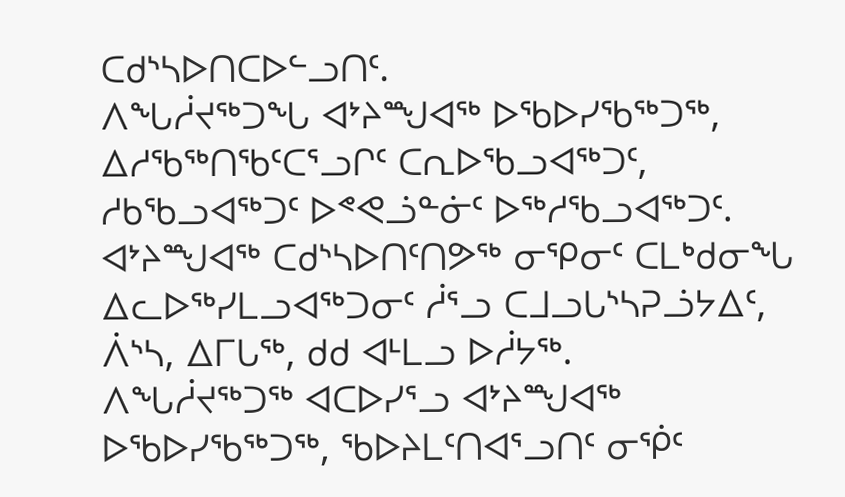ᑕᑯᔅᓴᐅᑎᑕᐅᓪᓗᑎᑦ.
ᐱᖓᓲᔪᖅᑐᖓ ᐊᔾᔨᙳᐊᖅ ᐅᖃᐅᓯᖃᖅᑐᖅ, ᐃᓱᖃᖅᑎᖃᑦᑕᕐᓗᒋᑦ ᑕᕆᐅᖃᓗᐊᖅᑐᑦ, ᓱᑲᖃᓗᐊᖅᑐᑦ ᐅᕝᕙᓘᓐᓃᑦ ᐅᖅᓱᖃᓗᐊᖅᑐᑦ.
ᐊᔾᔨᙳᐊᖅ ᑕᑯᔅᓴᐅᑎᑦᑎᕗᖅ ᓂᕿᓂᑦ ᑕᒪᒃᑯᓂᖓ ᐃᓚᐅᖅᓯᒪᓗᐊᖅᑐᓂᑦ ᓲᕐᓗ ᑕᒧᓗᒐᔅᓴᕈᓘᔭᐃᑦ, ᐲᔅᓴ, ᐃᒥᒐᖅ, ᑯᑯ ᐊᒻᒪᓗ ᐅᓲᔭᖅ.
ᐱᖓᓲᔪᖅᑐᖅ ᐊᑕᐅᓯᕐᓗ ᐊᔾᔨᙳᐊᖅ ᐅᖃᐅᓯᖃᖅᑐᖅ, ᖃᐅᔨᒪᑦᑎᐊᕐᓗᑎᑦ ᓂᖀᑦ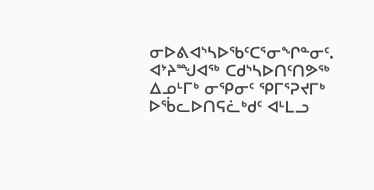ᓂᐅᕕᐊᔅᓴᐅᖃᑦᑕᕐᓂᖏᓐᓂᑦ.
ᐊᔾᔨᙳᐊᖅ ᑕᑯᔅᓴᐅᑎᑦᑎᕗᖅ ᐃᓄᒻᒥᒃ ᓂᕿᓂᑦ ᕿᒥᕐᕈᔪᒥᒃ ᐅᖄᓚᐅᑎᕋᓛᒃᑯᑦ ᐊᒻᒪᓗ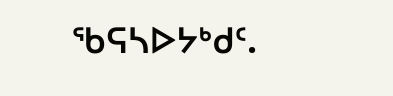ᖃᕋᓴᐅᔭᒃᑯᑦ.